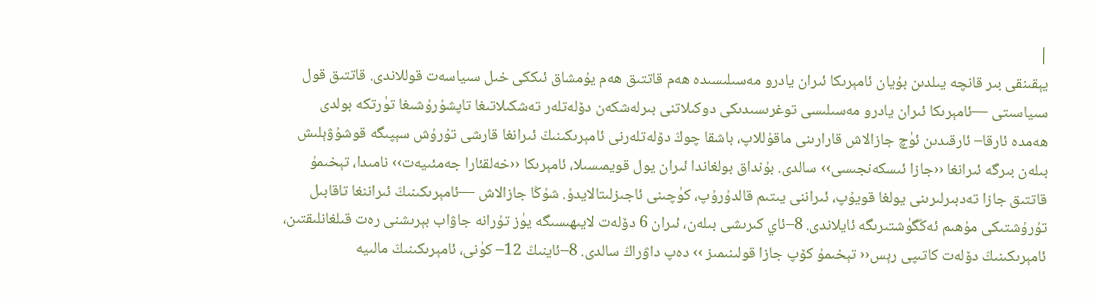|
يېقىنقى بىر قانچە يىلدىن بۇيان ئامېرىكا ئىران يادرو مەسىلىسىدە ھەم قاتتىق ھەم يۇمشاق ئىككى خىل سىياسەت قوللاندى. قاتتىق قول سىياسىتى —ئامېرىكا ئىران يادرو مەسىلىسى توغرىسىدىكى دوكىلاتنى بىرلەشكەن دۆلەتلەر تەشكىلاتىغا تاپشۇرۇشىغا تۈرتكە بولدى ھەمدە ئارقا– ئارقىدىن ئۈچ جازالاش قارارىنى ماقۇللاپ، باشقا چوڭ دۆلەتلەرنى ئامېرىكىنىڭ ئىرانغا قارشى تۇرۇش سېپىگە قوشۇۋېلىش بىلەن بىرگە ئىرانغا ‹‹جازا ئىسكەنجىسى›› سالدى. بۇنداق بولغاندا ئىران يول قويمىسىلا، ئامېرىكا ‹‹خەلقئارا جەمئىيەت›› نامىدا، تېخىمۇ قاتتىق جازا تەدبىرلىرىنى يولغا قويۇپ، ئىراننى يىتىم قالدۇرۇپ، كۈچىنى ئاجىزلىتالايدۇ. شۇڭا جازالاش —ئامېرىكىنىڭ ئىراننغا تاقابىل تۇرۇشتىكى مۇھىم ئەڭگۈشتىرىگە ئايلاندى. 8–ئاي كىرىشى بىلەن، ئىران 6 دۆلەت لايىھىسىگە يۈز تۇرانە جاۋاب بېرىشنى رەت قىلغانلىقتىن، ئامېرىكىنىڭ دۆلەت كاتىپى رېس‹‹ تېخىمۇ كۆپ جازا قولىنىمىز ›› دەپ داۋراڭ سالدى. 8–ئاينىڭ 12– كۈنى، ئامېرىكىنىڭ مالىيە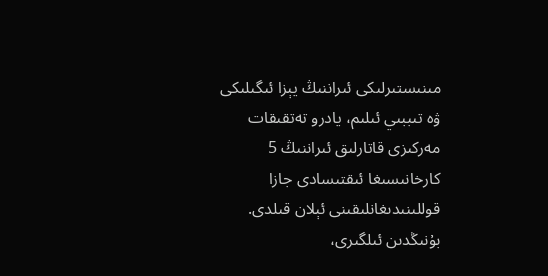مىنىستىرلىكى ئىراننىڭ يېزا ئىگىلىكى ۋە تىببىي ئىلىم، يادرو تەتقىقات مەركىزى قاتارلىق ئىراننىڭ 5 كارخانىسىغا ئىقتىسادى جازا قوللىنىدىغانلىقىنى ئېلان قىلدى. بۇنىڭدىن ئىلگىرى،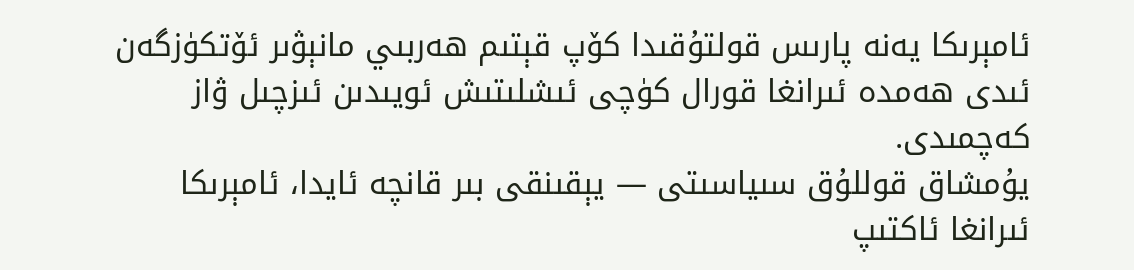ئامېرىكا يەنە پارىس قولتۇقىدا كۆپ قېتىم ھەربىي مانېۋىر ئۆتكۈزگەن ئىدى ھەمدە ئىرانغا قورال كۈچى ئىشلىتىش ئويىدىن ئىزچىل ۋاز كەچمىدى.
يۇمشاق قوللۇق سىياسىتى — يېقىنقى بىر قانچە ئايدا، ئامېرىكا ئىرانغا ئاكتىپ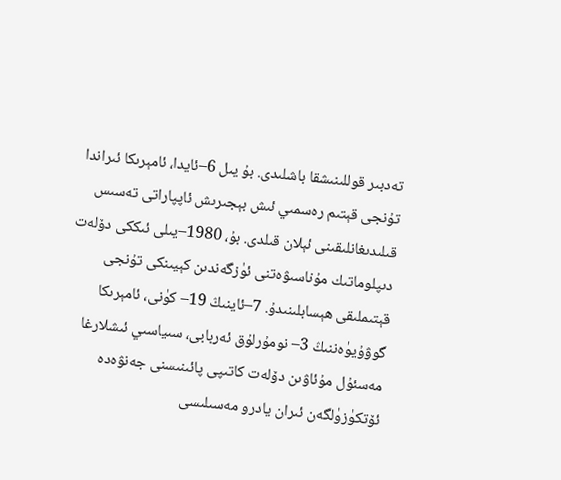تەدبىر قوللىنىشقا باشلىدى. بۇ يىل 6–ئايدا، ئامېرىكا ئىراندا تۇنجى قېتىم رەسمىي ئىش بېجىرىش ئاپپاراتى تەسىس قىلىدىغانلىقىنى ئېلان قىلدى. بۇ، 1980–يىلى ئىككى دۆلەت دىپلوماتىك مۇناسىۋەتنى ئۈزگەندىن كېيىنكى تۇنجى قېتىملىقى ھېسابلىنىدۇ. 7–ئاينىڭ 19– كۈنى، ئامېرىكا گوۋۇيۈەننىڭ 3– نومۇرلۇق ئەربابى، سىياسىي ئىشلارغا مەسئۇل مۇئاۋىن دۆلەت كاتىپى پائىنىسنى جەنۋەدە ئۆتكۈزۈلگەن ئىران يادرو مەسىلىسى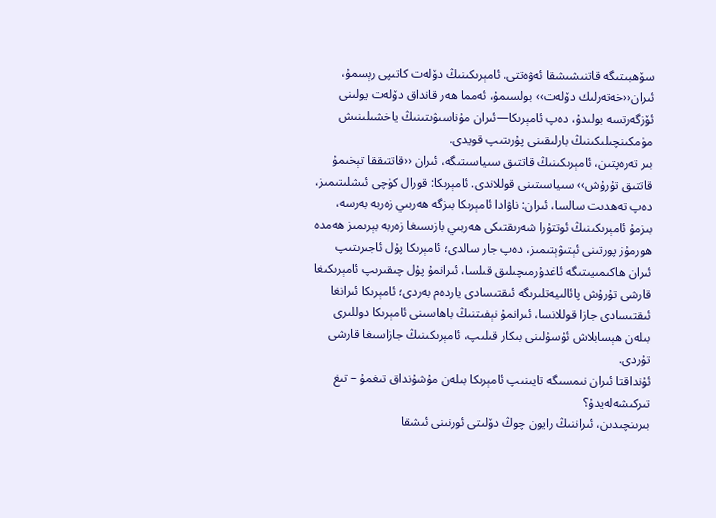سۆھبىتىگە قاتنىشىشقا ئەۋەتتى. ئامېرىكىنىڭ دۆلەت كاتىپى رېسمۇ، ئىران‹‹خەتەرلىك دۆلەت›› بولسىمۇ، ئەمما ھەر قانداق دۆلەت يولىنى ئۆزگەرتسە بولىدۇ، دەپ ئامېرىكا—ئىران مۇناسىۋىتىنىڭ ياخشىلىنىش مۈمكىنچىلىكىنىڭ بارلىقىنى پۇرىتىپ قويدى.
بىر تەرەپتىن، ئامېرىكىنىڭ قاتتىق سىياسىتىگە، ئىران ‹‹قاتتىققا تېخىمۇ قاتتىق تۇرۇش›› سىياسىتىنى قوللاندى. ئامېرىكا: قورال كۈچى ئىشلىتىمىز، دەپ تەھدىت سالسا، ئىران: ناۋادا ئامېرىكا بىزگە ھەربىي زەربە بەرسە، بىزمۇ ئامېرىكىنىڭ ئوتتۇرا شەرىقتىكى ھەربىي بازىسىغا زەربە بېرىمىز ھەمدە ھورمۇز پورتىنى ئېتىۋېتىمىز، دەپ جار سالدى؛ ئامېرىكا پۇل ئاجىرىتىپ ئىران ھاكىمىيىتىگە ئاغدۇرمىچىلىق قىلسا، ئىرانمۇ پۇل چىقىرىپ ئامېرىكىغا قارشى تۇرۇش پائالىيەتلىرىگە ئىقتىسادى ياردەم بەردى؛ ئامېرىكا ئىرانغا ئىقتىسادى جازا قوللانسا، ئىرانمۇ نېفىتنىڭ باھاسىنى ئامېرىكا دوللىرى بىلەن ھېسابلاش ئۇسۇلىنى بىكار قىلىپ، ئامېرىكىنىڭ جازاسىغا قارشى تۇردى.
ئۇنداقتا ئىران نىمسىگە تايىنىپ ئامېرىكا بىلەن مۇشۇنداق تىغمۇ – تىغ تىركىشەلەيدۇ؟
بىرىنچىدىن، ئىراننىڭ رايون چوڭ دۆلىتى ئورنىنى ئىشقا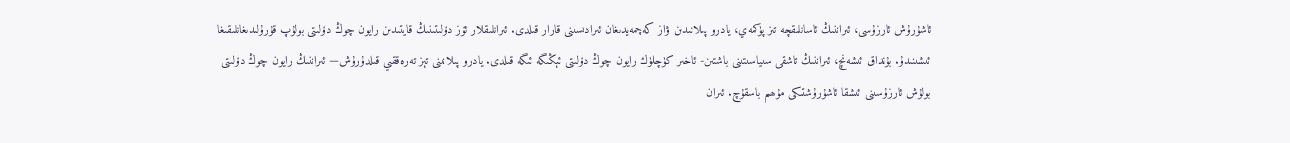ئاشۇرۇش ئارزۇسى، ئىراننىڭ ئاسانلىقچە تىز پۈكمەي، يادرو پىلانىدىن ۋاز كەچمەيدىغان ئىرادىسىنى قارار قىلدى. ئىرانلىقلار ئۆز دۆلىتىنىڭ قايتىدىن رايون چوڭ دۆلىتى بولۇپ قۇرۇلىدىغانلىقىغا ئىشىنىدۇ. بۇنداق ئىشەنچ، ئىراننىڭ تاشقى سىياسىتىنى باشتىن- ئاخىر كۈچلۈك رايون چوڭ دۆلىتى ئېڭىگە ئىگە قىلدى. يادرو پىلانىنى تېز تەرەققىي قىلدۇرۇش— ئىراننىڭ رايون چوڭ دۆلىتى بولۇش ئارزۇسىنى ئىشقا ئاشۇرۇشتىكى مۇھىم باسقۇچ. ئىران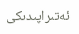ئەتىراپىدىكى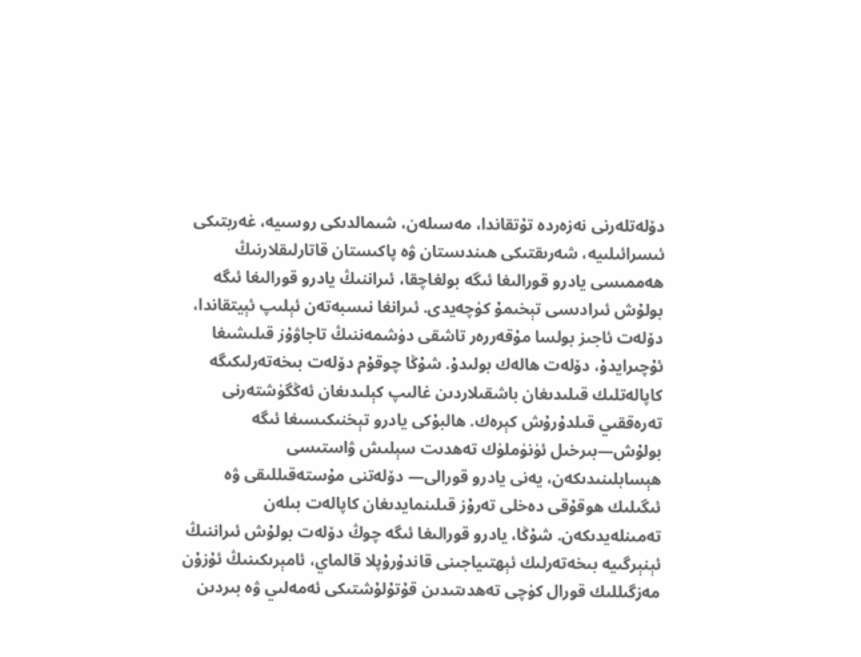دۆلەتلەرنى نەزەردە تۇتقاندا، مەسىلەن، شىمالدىكى روسىيە، غەربتىكى ئىسرائىلىيە، شەرىقتىكى ھىندىستان ۋە پاكىستان قاتارلىقلارنىڭ ھەممىسى يادرو قورالىغا ئىگە بولغاچقا، ئىراننىڭ يادرو قورالىغا ئىگە بولۇش ئىرادىسى تېخىمۇ كۈچەيدى. ئىرانغا نىسبەتەن ئېلىپ ئېيتقاندا، دۆلەت ئاجىز بولسا مۇقەررەر تاشقى دۈشمەننىڭ تاجاۋۇز قىلىشىغا ئۇچىرايدۇ، دۆلەت ھالەك بولىدۇ. شۇڭا چوقۇم دۆلەت بىخەتەرلىكىگە كاپالەتلىك قىلىدىغان باشقىلاردىن غالىپ كېلىدىغان ئەڭگۈشتەرنى تەرەققىي قىلدۇرۇش كېرەك. ھالبۇكى يادرو تېخنىكىسىغا ئىگە بولۇش—بىرخىل ئۈنۈملۈك تەھدىت سېلىش ۋاستىسى ھېسابلىنىدىكەن، يەنى يادرو قورالى— دۆلەتنى مۇستەقىللىقى ۋە ئىگىلىك ھوقۇقى دەخلى تەرۇز قىلىنمايدىغان كاپالەت بىلەن تەمىنلەيدىكەن. شۇڭا، يادرو قورالىغا ئىگە چوڭ دۆلەت بولۇش ئىراننىڭ ئېنېرگىيە بىخەتەرلىك ئېھتىياجىنى قاندۇرۇپلا قالماي، ئامېرىكىنىڭ ئۇزۇن مەزگىللىك قورال كۈچى تەھدىتىدىن قۇتۇلۇشتىكى ئەمەلىي ۋە بىردىن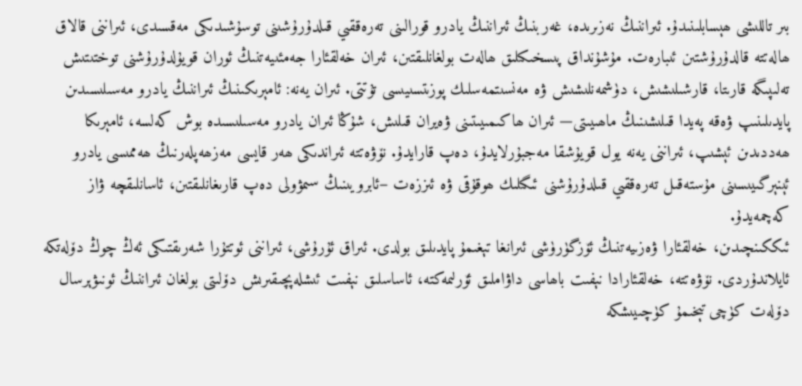بىر تاللىشى ھېسابلىنىدۇ. ئىراننىڭ نەزىرىدە، غەربنىڭ ئىراننىڭ يادرو قورالىنى تەرەققىي قىلدۇرۇشىنى توسۇشىدىكى مەقسىدى، ئىراننى قالاق ھالەتتە قالدۇرۇشتىن ئىبارەت. مۇشۇنداق پىسخىكىلىق ھالەت بولغانلىقتىن، ئىران خەلقئارا جەمئىيەتنىڭ ئوران قويۇلدۇرۇشنى توختىتىش تەلىپىگە قارىتا، قارشىلىشىش، دۈشمەنلىشىش ۋە مەنسىتمەسلىك پوزىتسىيىسى تۇتتى. ئىران يەنە: ئامېرىكىنىڭ ئىراننىڭ يادرو مەسىلىسىدىن پايدىلىنىپ ۋەقە پەيدا قىلىشىنىڭ ماھىيىتى— ئىران ھاكىمىيىتىنى ۋەيران قىلىش، شۇڭا ئىران يادرو مەسىلىسىدە بوش كەلسە، ئامېرىكا ھەددىدىن ئېشىپ، ئىراننى يەنە يول قويۇشقا مەجبۇرلايدۇ، دەپ قارايدۇ. نۆۋەتتە ئىراندىكى ھەر قايسى مەزھەپلەرنىڭ ھەممىسى يادرو ئېنېرگىيىسىنى مۇستەقىل تەرەققىي قىلدۇرۇشنى ئىگىلىك ھوقۇقى ۋە ئىززەت –ئابرويىنىڭ سىمۋولى دەپ قارىغانلىقتىن، ئاسانلىقچە ۋاز كەچمەيدۇ.
ئىككىنچىدىن، خەلقئارا ۋەزىيەتنىڭ ئۆزگۈرۈشى ئىرانغا تېغىمۇ پايدىلىق بولدى. ئىراق ئۇرۇشى، ئىراننى ئوتتۇرا شەرىقتىكى ئەڭ چوڭ دۆلەتكە ئايلاندۇردى. نۆۋەتتە، خەلقئارادا نېفىت باھاسى داۋاملىق ئۆرلىمەكتە، ئاساسلىق نېفىت ئىشلەپچىقىرىش دۆلىتى بولغان ئىراننىڭ ئونىۋېرسال دۆلەت كۈچى تېخىمۇ كۈچىيىشكە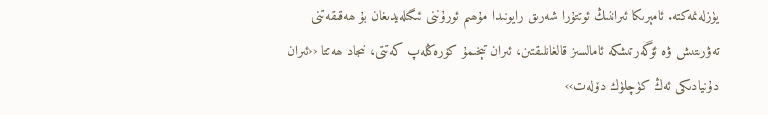يۈزلەنمەكتە. ئامېرىكا ئىراننىڭ ئوتتۇرا شەرىق رايونىدا مۇھىم ئورۇننى ئىگىلەيدىغان بۇ ھەقىقەتنى تەۋرىتىش ۋە ئۆگەرتىشكە ئامالسىز قالغانلىقتىن، ئىران تېخىمۇ كۆرەڭلەپ كەتتى، نىجاد ھەتتا ‹‹ئىران دۇنيادىكى ئەڭ كۈچلۈك دۆلەت››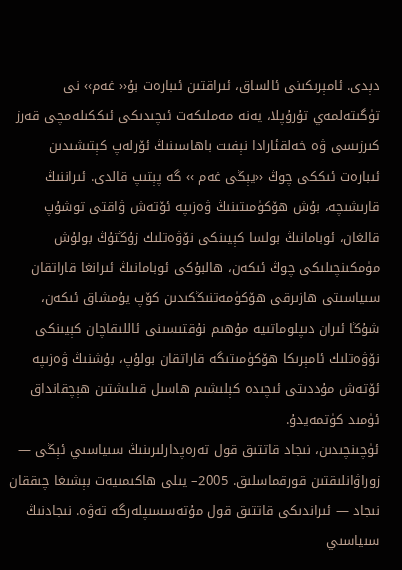دېدى. ئامېرىكىنى ئالساق، ئىراقتىن ئىبارەت بۇ‹‹ غەم›› نى تۈگىتەلمەي تۇرۇپلا، يەنە مەملىكەت ئىچىدىكى ئىككىلەمچى قەرز كىرزىسى ۋە خەلقئارادا نېفىت باھاسىنىڭ ئۆرلەپ كېتىشىدىن ئىبارەت ئىككى چوڭ ‹‹يېڭى غەم ›› گە پېتىپ قالدى. ئىراننىڭ قارىشىچە، بۇش ھۆكۈمىتىنىڭ ۋەزىپە ئۆتەش ۋاقتى توشۇپ قالغان، ئوبامانىڭ بولسا كېيىنكى نۆۋەتلىك زۇڭتۇڭ بولۇش مۈمكىنچىلىكى چوڭ ئىكەن، ھالبۇكى ئوبامانىڭ ئىرانغا قاراتقان سىياسىتى ھازىرقى ھۆكۈمەتنىڭكىدىن كۆپ يۇمشاق ئىكەن، شۇڭا ئىران دىپلوماتىيە مۇھىم نۇقتىسىنى ئاللىقاچان كېيىنكى نۆۋەتلىك ئامېرىكا ھۆكۈمىتىگە قاراتقان بولۇپ، بۇشنىڭ ۋەزىپە ئۆتەش مۇددىتى ئىچىدە كېلىشىم ھاسىل قىلىشتىن ھېچقانداق ئۈمىد كۈتمەيدۇ.
ئۈچىنچىدىن، نىجاد قاتتىق قول تەرەپدارلىرىنىڭ سىياسىي ئېڭى — زوراۋانلىقتىن قورقماسلىق. 2005– يىلى ھاكىمىيەت بېشىغا چىققان نىجاد — ئىراندىكى قاتتىق قول مۇتەسسىپلەرگە تەۋە. نىجادنىڭ سىياسىي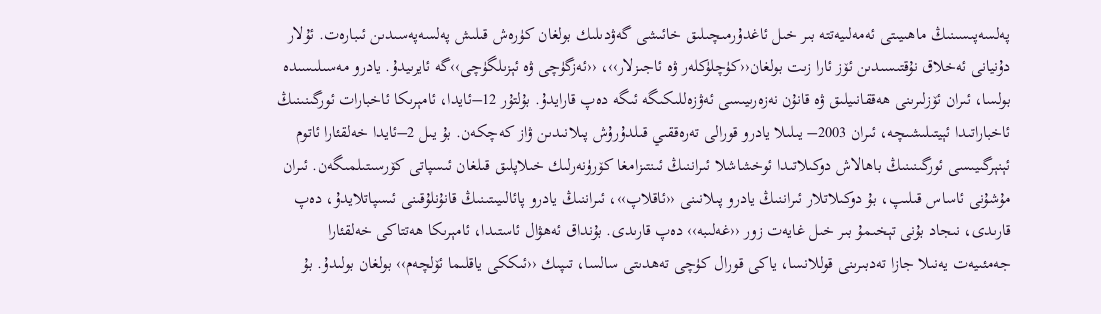پەلسەپىسىنىڭ ماھىيىتى ئەمەلىيەتتە بىر خىل ئاغدۇرمىچىلىق خائىشى گەۋدىلىك بولغان كۈرەش قىلىش پەلسەپەسىدىن ئىبارەت. ئۇلار دۇنيانى ئەخلاق نۇقتىسىدىن ئۆز ئارا زىت بولغان‹‹كۈچلۈكلەر ۋە ئاجىزلار››، ‹‹ئەزگۈچى ۋە ئېزىلگۈچى››گە ئايرىيدۇ. يادرو مەسىلىسىدە بولسا، ئىران ئۆزلىرىنى ھەققانىيلىق ۋە قانۇن نەزەرىيىسى ئەۋزەللىكىگە ئىگە دەپ قارايدۇ. بۇلتۇر 12–ئايدا، ئامېرىكا ئاخبارات ئورگىنىنىڭ ئاخباراتىدا ئېيتىلىشىچە، ئىران 2003– يىلىلا يادرو قورالى تەرەققىي قىلدۇرۇش پىلانىدىن ۋاز كەچكەن. بۇ يىل 2–ئايدا خەلقئارا ئاتوم ئېنېرگىيىسى ئورگىنىنىڭ باھالاش دوكىلاتىدا ئوخشاشلا ئىراننىڭ ئىنتىزامغا كۆرۈنەرلىك خىلاپلىق قىلغان ئىسپاتى كۆرسىتىلمىگەن. ئىران مۇشۇنى ئاساس قىلىپ، بۇ دوكىلاتلار ئىراننىڭ يادرو پىلانىنى ‹‹ئاقلاپ››، ئىراننىڭ يادرو پائالىيىتىنىڭ قانۇنلۇقىنى ئىسپاتلايدۇ، دەپ قارىدى، نىجاد بۇنى تېخىمۇ بىر خىل غايەت زور ‹‹غەلىبە›› دەپ قارىدى. بۇنداق ئەھۋال ئاستىدا، ئامېرىكا ھەتتاكى خەلقئارا جەمئىيەت يەنىلا جازا تەدبىرىنى قوللانسا، ياكى قورال كۈچى تەھدىتى سالسا، تىپىك ‹‹ئىككى ياقلىما ئۆلچەم›› بولغان بولىدۇ. بۇ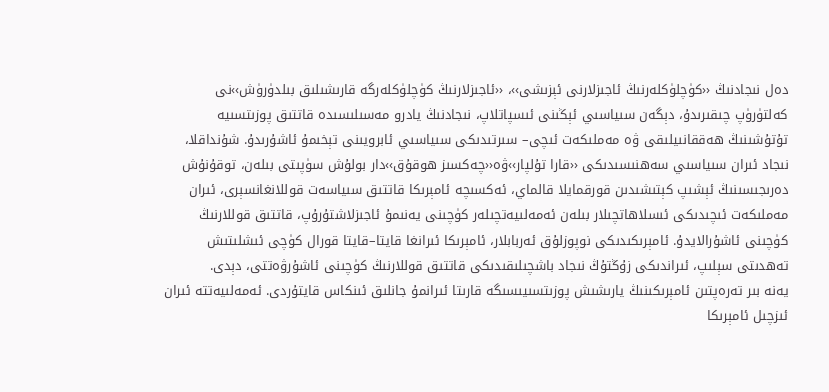دەل نىجادنىڭ ‹‹كۈچلۈكلەرنىڭ ئاجىزلارنى ئېزىشى››، ‹‹ئاجىزلارنىڭ كۈچلۈكلەرگە قارىشىلىق بىلدۈرۈش››نى كەلتۈرۈپ چىقىرىدۇ، دېگەن سىياسىي ئېڭىنى ئىسپاتلاپ، نىجادنىڭ يادرو مەسىلىسىدە قاتتىق پوزىتسىيە تۇتۇشىنىڭ ھەققانىيلىقى ۋە مەملىكەت ئىچى– سىرتىدىكى سىياسىي ئابرويىنى تېخىمۇ ئاشۇرىدۇ. شۇنداقلا، نىجاد ئىران سىياسىي سەھنىسىدىكى ‹‹قارا تۇلپار››ۋە‹‹چەكسىز ھوقۇق››دار بولۇش سۈپىتى بىلەن، توقۇنۇش دەرىجىسىنىڭ ئېشىپ كېتىشىدىن قورقمايلا قالماي، ئەكسىچە ئامېرىكا قاتتىق سىياسەت قوللانغانسېرى، ئىران مەملىكەت ئىچىدىكى ئىسلاھاتچىلار بىلەن ئەمەلىيەتچىلەر كۈچىنى يەنىمۇ ئاجىزلاشتۇرۇپ، قاتتىق قوللارنىڭ كۈچىنى ئاشۇرالايدۇ. ئامېرىكىدىكى نوپوزلۇق ئەربابلار، ئامېرىكا ئىرانغا قايتا–قايتا قورال كۈچى ئىشلىتىش تەھدىتى سېلىپ، ئىراندىكى زۇڭتۇڭ نىجاد باشچىلىقىدىكى قاتتىق قوللارنىڭ كۈچىنى ئاشۇرۋەتتى، دېدى.
يەنە بىر تەرەپتىن ئامېرىكىنىڭ يارىشىش پوزىتسىيىسىگە قارىتا ئىرانمۇ جانلىق ئىنكاس قايتۇردى. ئەمەلىيەتتە ئىران ئىزچىل ئامېرىكا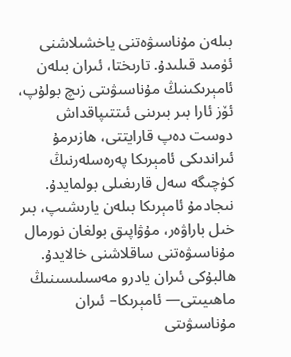بىلەن مۇناسىۋەتنى ياخشىلاشنى ئۈمىد قىلىدۇ. تارىختا، ئىران بىلەن ئامېرىكىنىڭ مۇناسىۋىتى زىچ بولۇپ، ئۆز ئارا بىر بىرىنى ئىتتىپاقداش دوست دەپ قارايتتى، ھازىرمۇ ئىراندىكى ئامېرىكا پەرەسلەرنىڭ كۈچىگە سەل قارىغىلى بولمايدۇ. نىجادمۇ ئامېرىكا بىلەن يارىشىپ، بىر خىل باراۋەر، مۇۋاپىق بولغان نورمال مۇناسىۋەتنى ساقلاشنى خالايدۇ. ھالبۇكى ئىران يادرو مەسىلىسىنىڭ ماھىيىتى— ئامېرىكا– ئىران مۇناسىۋىتى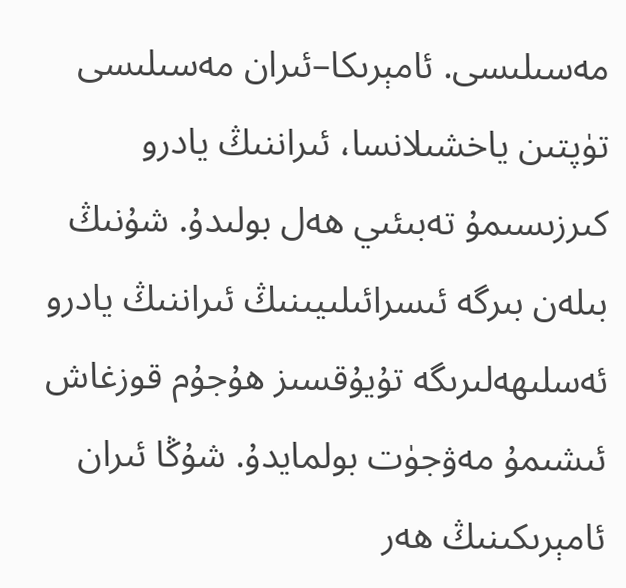مەسىلىسى. ئامېرىكا–ئىران مەسىلىسى تۈپتىن ياخشىلانسا، ئىراننىڭ يادرو كىرزىسىمۇ تەبىئىي ھەل بولىدۇ. شۇنىڭ بىلەن بىرگە ئىسرائىلىيىنىڭ ئىراننىڭ يادرو ئەسلىھەلىرىگە تۇيۇقسىز ھۇجۇم قوزغاش ئىشىمۇ مەۋجۈت بولمايدۇ. شۇڭا ئىران ئامېرىكىنىڭ ھەر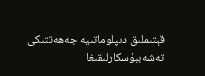قېتىملىق دىپلوماتىيە جەھەتتىكى تەشەببۇسكارلىقىغا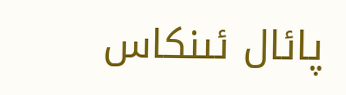پائال ئىنكاس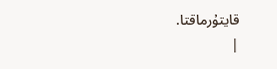قايتۇرماقتا.
|